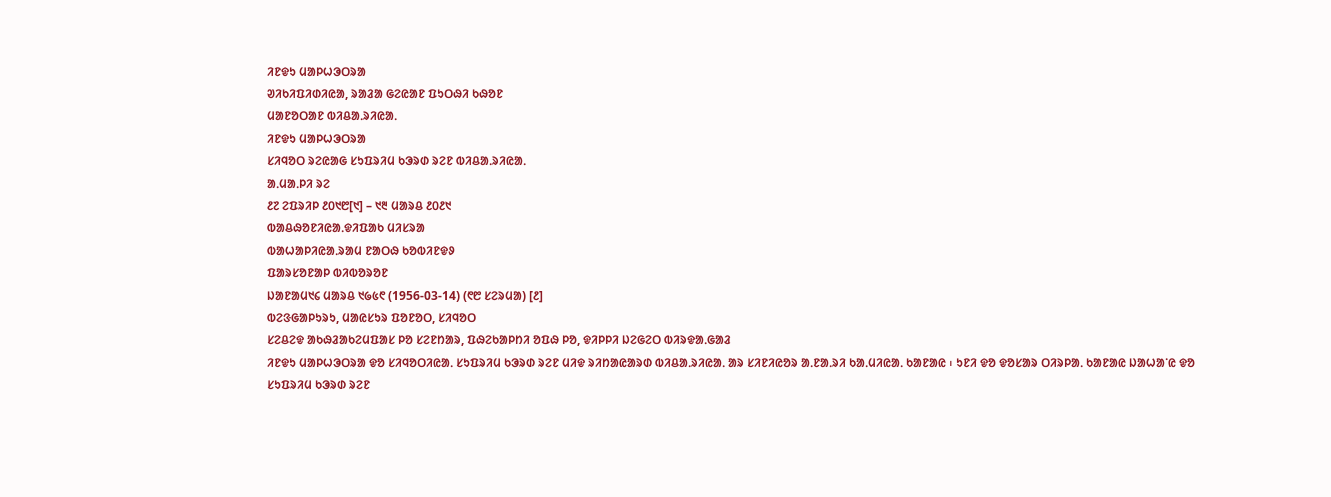ᱤᱱᱫᱩ ᱢᱟᱞᱦᱳᱛᱨᱟ
ᱣᱤᱠᱤᱯᱤᱰᱤᱭᱟ, ᱨᱟᱲᱟ ᱜᱮᱭᱟᱱ ᱯᱩᱛᱷᱤ ᱠᱷᱚᱱ
ᱢᱟᱱᱚᱛᱟᱱ ᱵᱤᱪᱟᱹᱨᱤᱭᱟᱹ
ᱤᱱᱫᱩ ᱢᱟᱞᱦᱳᱛᱨᱟ
ᱥᱤᱧᱚᱛ ᱨᱮᱭᱟᱜ ᱥᱩᱯᱨᱤᱢ ᱠᱳᱨᱰ ᱨᱮᱱ ᱵᱤᱪᱟᱹᱨᱤᱭᱟᱹ
ᱟᱹᱢᱟᱹᱞᱤ ᱨᱮ
᱒᱗ ᱮᱯᱨᱤᱞ ᱒᱐᱑᱘[᱑] – ᱑᱓ ᱢᱟᱨᱪ ᱒᱐᱒᱑
ᱵᱟᱪᱷᱚᱱᱤᱭᱟᱹᱫᱤᱯᱟᱠ ᱢᱤᱥᱨᱟ
ᱵᱟᱦᱟᱞᱤᱭᱟᱹᱨᱟᱢ ᱱᱟᱛᱷ ᱠᱚᱵᱤᱱᱫᱽ
ᱯᱟᱨᱥᱚᱱᱟᱞ ᱵᱤᱵᱚᱨᱚᱱ
ᱡᱟᱱᱟᱢ᱑᱔ ᱢᱟᱨᱪ ᱑᱙᱕᱖ (1956-03-14) (᱖᱘ ᱥᱮᱨᱢᱟ) [᱒]
ᱵᱮᱝᱜᱟᱞᱩᱨᱩ, ᱢᱟᱭᱥᱩᱨ ᱯᱚᱱᱚᱛ, ᱥᱤᱧᱚᱛ
ᱥᱮᱪᱮᱫ ᱟᱠᱷᱲᱟᱠᱮᱢᱯᱟᱥ ᱞᱚ ᱥᱮᱱᱴᱟᱨ, ᱯᱷᱮᱠᱟᱞᱴᱤ ᱚᱯᱷ ᱞᱚ, ᱫᱤᱞᱞᱤ ᱡᱮᱜᱮᱛ ᱵᱤᱨᱫᱟᱹᱜᱟᱲ
ᱤᱱᱫᱩ ᱢᱟᱞᱦᱳᱛᱨᱟ ᱫᱚ ᱥᱤᱧᱚᱛᱤᱭᱟᱹ ᱥᱩᱯᱨᱤᱢ ᱠᱳᱨᱰ ᱨᱮᱱ ᱢᱤᱫ ᱨᱤᱴᱟᱭᱟᱨᱰ ᱵᱤᱪᱟᱹᱨᱤᱭᱟᱹ ᱟᱨ ᱥᱤᱱᱤᱭᱚᱨ ᱟᱹᱱᱟᱹᱨᱤ ᱠᱟᱹᱢᱤᱭᱟᱹ ᱠᱟᱱᱟᱭ ᱾ ᱩᱱᱤ ᱫᱚ ᱫᱚᱥᱟᱨ ᱛᱤᱨᱞᱟᱹ ᱠᱟᱱᱟᱭ ᱡᱟᱦᱟᱸᱭ ᱫᱚ ᱥᱩᱯᱨᱤᱢ ᱠᱳᱨᱰ ᱨᱮᱱ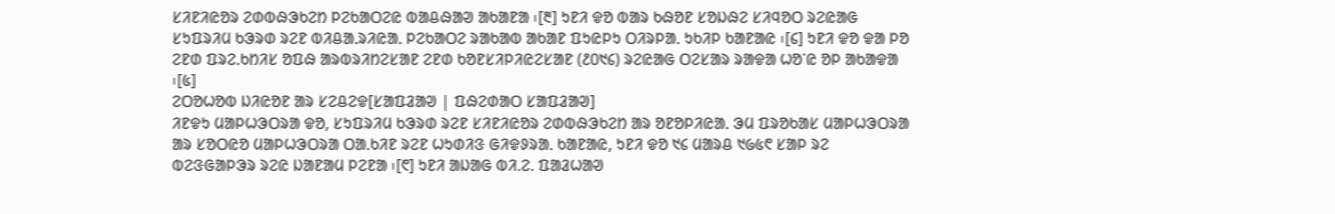ᱥᱤᱱᱤᱭᱚᱨ ᱮᱰᱵᱷᱳᱠᱮᱴ ᱞᱮᱠᱟᱛᱮᱭ ᱵᱟᱪᱷᱟᱣ ᱟᱠᱟᱱᱟ ᱾[᱓] ᱩᱱᱤ ᱫᱚ ᱵᱟᱨ ᱠᱷᱚᱱ ᱥᱚᱡᱷᱮ ᱥᱤᱧᱚᱛ ᱨᱮᱭᱟᱜ ᱥᱩᱯᱨᱤᱢ ᱠᱳᱨᱰ ᱨᱮᱱ ᱵᱤᱪᱟᱹᱨᱤᱭᱟᱹ ᱞᱮᱠᱟᱛᱮ ᱨᱟᱠᱟᱵ ᱟᱠᱟᱱ ᱯᱩᱭᱞᱩ ᱛᱤᱨᱞᱟᱹ ᱩᱠᱤᱞ ᱠᱟᱱᱟᱭ ᱾[᱔] ᱩᱱᱤ ᱫᱚ ᱫᱟ ᱞᱚ ᱮᱱᱰ ᱯᱨᱮᱹᱠᱴᱤᱥ ᱚᱯᱷ ᱟᱨᱵᱨᱤᱴᱮᱥᱟᱱ ᱮᱱᱰ ᱠᱚᱱᱥᱤᱞᱤᱭᱮᱥᱟᱱ (᱒᱐᱑᱔) ᱨᱮᱭᱟᱜ ᱛᱮᱥᱟᱨ ᱨᱟᱫᱟ ᱦᱚᱸᱭ ᱚᱞ ᱟᱠᱟᱫᱟ ᱾[᱕]
ᱮᱛᱚᱦᱚᱵ ᱡᱤᱭᱚᱱ ᱟᱨ ᱥᱮᱪᱮᱫ[ᱥᱟᱯᱲᱟᱣ | ᱯᱷᱮᱰᱟᱛ ᱥᱟᱯᱲᱟᱣ]
ᱤᱱᱫᱩ ᱢᱟᱞᱦᱳᱛᱨᱟ ᱫᱚ, ᱥᱩᱯᱨᱤᱢ ᱠᱳᱨᱰ ᱨᱮᱱ ᱥᱤᱱᱤᱭᱚᱨ ᱮᱰᱵᱷᱳᱠᱮᱴ ᱟᱨ ᱚᱱᱚᱞᱤᱭᱟᱹ ᱳᱢ ᱯᱨᱚᱠᱟᱥ ᱢᱟᱞᱦᱳᱛᱨᱟ ᱟᱨ ᱥᱚᱛᱭᱚ ᱢᱟᱞᱦᱳᱛᱨᱟ ᱛᱟᱹᱠᱤᱱ ᱨᱮᱱ ᱦᱩᱰᱤᱝ ᱜᱤᱫᱽᱨᱟᱹ ᱠᱟᱱᱟᱭ, ᱩᱱᱤ ᱫᱚ ᱑᱔ ᱢᱟᱨᱪ ᱑᱙᱕᱖ ᱥᱟᱞ ᱨᱮ ᱵᱮᱝᱜᱟᱞᱳᱨ ᱨᱮᱭ ᱡᱟᱱᱟᱢ ᱞᱮᱱᱟ ᱾[᱖] ᱩᱱᱤ ᱟᱡᱟᱜ ᱵᱤ.ᱮ. ᱯᱟᱲᱦᱟᱣ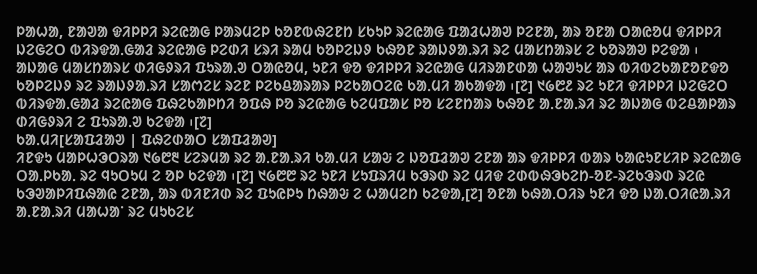ᱞᱟᱦᱟ, ᱱᱟᱣᱟ ᱫᱤᱞᱞᱤ ᱨᱮᱭᱟᱜ ᱞᱟᱨᱢᱮᱞ ᱠᱚᱱᱵᱷᱮᱱᱴ ᱥᱠᱩᱞ ᱨᱮᱭᱟᱜ ᱯᱟᱲᱦᱟᱣ ᱞᱮᱱᱟ, ᱟᱨ ᱚᱱᱟ ᱛᱟᱭᱚᱢ ᱫᱤᱞᱞᱤ ᱡᱮᱜᱮᱛ ᱵᱤᱨᱫᱟᱹᱜᱟᱲ ᱨᱮᱭᱟᱜ ᱞᱮᱰᱤ ᱥᱨᱤ ᱨᱟᱢ ᱠᱚᱞᱮᱡᱽ ᱠᱷᱚᱱ ᱨᱟᱡᱽᱟᱹᱨᱤ ᱨᱮ ᱢᱟᱥᱴᱟᱨᱥ ᱮ ᱠᱚᱨᱟᱣ ᱞᱮᱫᱟ ᱾
ᱟᱡᱟᱜ ᱢᱟᱥᱴᱟᱨᱥ ᱰᱤᱜᱽᱨᱤ ᱯᱩᱨᱟᱹᱣ ᱛᱟᱭᱚᱢ, ᱩᱱᱤ ᱫᱚ ᱫᱤᱞᱞᱤ ᱨᱮᱭᱟᱜ ᱢᱤᱨᱟᱱᱰᱟ ᱦᱟᱣᱩᱥ ᱟᱨ ᱵᱤᱵᱮᱠᱟᱱᱚᱱᱫᱚ ᱠᱚᱞᱮᱡᱽ ᱨᱮ ᱨᱟᱡᱽᱟᱹᱨᱤ ᱥᱟᱬᱮᱥ ᱨᱮᱱ ᱞᱮᱠᱪᱟᱨᱟᱨ ᱞᱮᱠᱟᱛᱮᱭ ᱠᱟᱹᱢᱤ ᱟᱠᱟᱫᱟ ᱾[᱗] ᱑᱙᱘᱒ ᱨᱮ ᱩᱱᱤ ᱫᱤᱞᱞᱤ ᱡᱮᱜᱮᱛ ᱵᱤᱨᱫᱟᱹᱜᱟᱲ ᱨᱮᱭᱟᱜ ᱯᱷᱮᱠᱟᱞᱴᱤ ᱚᱯᱷ ᱞᱚ ᱨᱮᱭᱟᱜ ᱠᱮᱢᱯᱟᱥ ᱞᱚ ᱥᱮᱱᱴᱟᱨ ᱠᱷᱚᱱ ᱟᱹᱱᱟᱹᱨᱤ ᱨᱮ ᱟᱡᱟᱜ ᱵᱮᱪᱟᱞᱟᱨ ᱰᱤᱜᱽᱨᱤ ᱮ ᱯᱩᱨᱟᱹᱣ ᱠᱮᱫᱟ ᱾[᱗]
ᱠᱟᱹᱢᱤ[ᱥᱟᱯᱲᱟᱣ | ᱯᱷᱮᱰᱟᱛ ᱥᱟᱯᱲᱟᱣ]
ᱤᱱᱫᱩ ᱢᱟᱞᱦᱳᱛᱨᱟ ᱑᱙᱘᱓ ᱥᱮᱨᱢᱟ ᱨᱮ ᱟᱹᱱᱟᱹᱨᱤ ᱠᱟᱹᱢᱤ ᱥᱟᱶ ᱮ ᱡᱚᱯᱲᱟᱣ ᱮᱱᱟ ᱟᱨ ᱫᱤᱞᱞᱤ ᱵᱟᱨ ᱠᱟᱭᱩᱱᱥᱤᱞ ᱨᱮᱭᱟᱜ ᱛᱟᱹᱞᱠᱟᱹ ᱨᱮ ᱧᱩᱛᱩᱢ ᱮ ᱚᱞ ᱠᱮᱫᱟ ᱾[᱗] ᱑᱙᱘᱘ ᱨᱮ ᱩᱱᱤ ᱥᱩᱯᱨᱤᱢ ᱠᱳᱨᱰ ᱨᱮ ᱢᱤᱫ ᱮᱰᱵᱷᱳᱠᱮᱴ-ᱚᱱ-ᱨᱮᱠᱳᱨᱰ ᱨᱮᱭ ᱠᱳᱣᱟᱞᱤᱯᱷᱟᱭ ᱮᱱᱟ, ᱟᱨ ᱵᱤᱱᱤᱰ ᱨᱮ ᱯᱩᱭᱞᱩ ᱴᱷᱟᱶ ᱮ ᱦᱟᱢᱮᱴ ᱠᱮᱫᱟ,[᱗] ᱚᱱᱟ ᱠᱷᱟᱹᱛᱤᱨ ᱩᱱᱤ ᱫᱚ ᱡᱟᱹᱛᱤᱭᱟᱹᱨᱤ ᱟᱹᱱᱟᱹᱨᱤ ᱢᱟᱦᱟᱸ ᱨᱮ ᱢᱩᱠᱮᱥ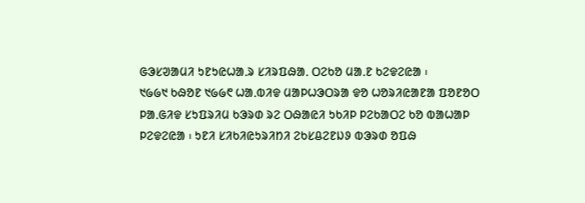ᱜᱳᱥᱣᱟᱢᱤ ᱩᱱᱩᱭᱦᱟᱹᱨ ᱥᱤᱨᱯᱷᱟᱹ ᱛᱮᱠᱚ ᱢᱟᱹᱱ ᱠᱮᱫᱮᱭᱟ ᱾
᱑᱙᱙᱑ ᱠᱷᱚᱱ ᱑᱙᱙᱖ ᱦᱟᱹᱵᱤᱫ ᱢᱟᱞᱦᱳᱛᱨᱟ ᱫᱚ ᱦᱚᱨᱤᱭᱟᱱᱟ ᱯᱚᱱᱚᱛ ᱞᱟᱹᱜᱤᱫ ᱥᱩᱯᱨᱤᱢ ᱠᱳᱨᱰ ᱨᱮ ᱛᱷᱟᱭᱤ ᱩᱠᱤᱞ ᱞᱮᱠᱟᱛᱮ ᱠᱚ ᱵᱟᱦᱟᱞ ᱞᱮᱫᱮᱭᱟ ᱾ ᱩᱱᱤ ᱥᱤᱠᱤᱭᱩᱨᱤᱴᱤ ᱮᱠᱥᱪᱮᱱᱡᱽ ᱵᱳᱨᱰ ᱚᱯᱷ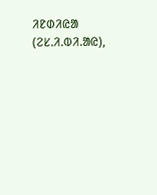ᱤᱱᱰᱤᱭᱟ (ᱮᱥ.ᱤ.ᱵᱤ.ᱟᱭ),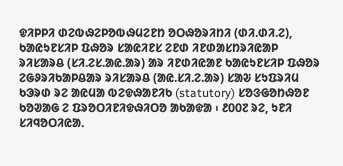ᱫᱤᱞᱞᱤ ᱰᱮᱵᱷᱮᱞᱚᱵᱷᱢᱮᱱᱴ ᱚᱛᱷᱚᱨᱤᱴᱤ (ᱰᱤ.ᱰᱤ.ᱮ), ᱠᱟᱭᱩᱱᱥᱤᱞ ᱯᱷᱚᱨ ᱥᱟᱭᱤᱱᱥ ᱮᱱᱰ ᱤᱱᱰᱟᱥᱴᱨᱤᱭᱟᱞ ᱨᱤᱥᱟᱨᱪ (ᱥᱤ.ᱮᱥ.ᱟᱭ.ᱟᱨ) ᱟᱨ ᱤᱱᱰᱤᱭᱟᱱ ᱠᱟᱭᱩᱱᱥᱤᱞ ᱯᱷᱚᱨ ᱮᱜᱽᱨᱤᱠᱟᱞᱪᱟᱨ ᱨᱤᱥᱟᱨᱪ (ᱟᱭ.ᱥᱤ.ᱮ.ᱟᱨ) ᱥᱟᱶ ᱥᱩᱯᱨᱤᱢ ᱠᱳᱨᱰ ᱨᱮ ᱟᱭᱢᱟ ᱵᱮᱫᱷᱟᱱᱤᱠ (statutory) ᱥᱚᱝᱜᱚᱴᱷᱚᱱ ᱠᱚᱣᱟᱜ ᱮ ᱯᱨᱚᱛᱤᱱᱤᱫᱷᱤᱛᱚ ᱟᱠᱟᱫᱟ ᱾ ᱒᱐᱐᱗ ᱨᱮ, ᱩᱱᱤ ᱥᱤᱧᱚᱛᱤᱭᱟᱹ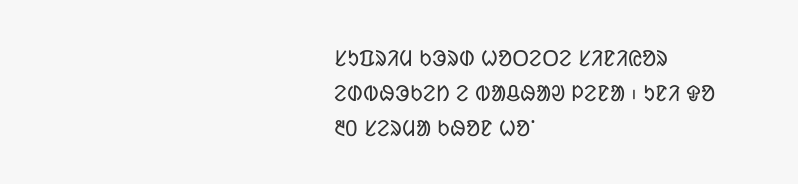ᱥᱩᱯᱨᱤᱢ ᱠᱳᱨᱰ ᱦᱚᱛᱮᱛᱮ ᱥᱤᱱᱤᱭᱚᱨ ᱮᱰᱵᱷᱳᱠᱮᱴ ᱮ ᱵᱟᱪᱷᱟᱣ ᱞᱮᱱᱟ ᱾ ᱩᱱᱤ ᱫᱚ ᱓᱐ ᱥᱮᱨᱢᱟ ᱠᱷᱚᱱ ᱦᱚᱸ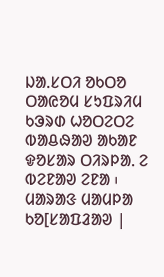ᱡᱟᱹᱥᱛᱤ ᱚᱠᱛᱚ ᱛᱟᱭᱚᱢ ᱥᱩᱯᱨᱤᱢ ᱠᱳᱨᱰ ᱦᱚᱛᱮᱛᱮ ᱵᱟᱪᱷᱟᱣ ᱟᱠᱟᱱ ᱫᱚᱥᱟᱨ ᱛᱤᱨᱞᱟᱹ ᱮ ᱵᱮᱱᱟᱣ ᱮᱱᱟ ᱾
ᱢᱟᱨᱟᱝ ᱢᱟᱢᱞᱟ ᱠᱚ[ᱥᱟᱯᱲᱟᱣ |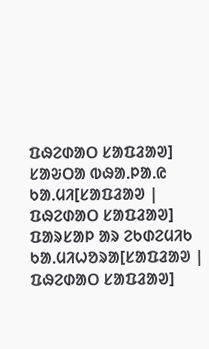ᱯᱷᱮᱰᱟᱛ ᱥᱟᱯᱲᱟᱣ]
ᱥᱟᱶᱛᱟ ᱵᱷᱟᱹᱞᱟᱹᱭ ᱠᱟᱹᱢᱤ[ᱥᱟᱯᱲᱟᱣ | ᱯᱷᱮᱰᱟᱛ ᱥᱟᱯᱲᱟᱣ]
ᱯᱟᱨᱥᱟᱞ ᱟᱨ ᱮᱠᱰᱮᱢᱤᱠ ᱠᱟᱹᱢᱤᱦᱚᱨᱟ[ᱥᱟᱯᱲᱟᱣ | ᱯᱷᱮᱰᱟᱛ ᱥᱟᱯᱲᱟᱣ]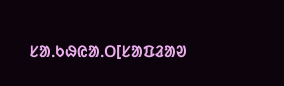ᱥᱟᱹᱠᱷᱭᱟᱹᱛ[ᱥᱟᱯᱲᱟᱣ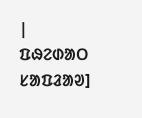| ᱯᱷᱮᱰᱟᱛ ᱥᱟᱯᱲᱟᱣ]